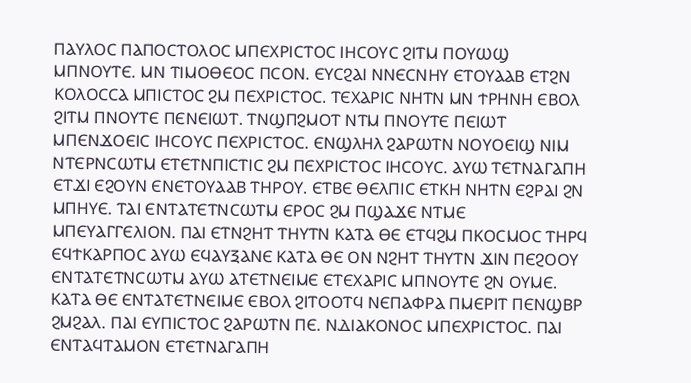ⲠⲀⲨⲖⲞⲤ ⲠⲀⲠⲞⲤⲦⲞⲖⲞⲤ ⲘⲠⲈⲬⲢⲒⲤⲦⲞⲤ ⲒⲎⲤⲞⲨⲤ ϨⲒⲦⲘ ⲠⲞⲨⲰϢ ⲘⲠⲚⲞⲨⲦⲈ. ⲘⲚ ⲦⲒⲘⲞⲐⲈⲞⲤ ⲠⲤⲞⲚ. ⲈⲨⲤϨⲀⲒ ⲚⲚⲈⲤⲚⲎⲨ ⲈⲦⲞⲨⲀⲀⲂ ⲈⲦϨⲚ ⲔⲞⲖⲞⲤⲤⲀ ⲘⲠⲒⲤⲦⲞⲤ ϨⲘ ⲠⲈⲬⲢⲒⲤⲦⲞⲤ. ⲦⲈⲬⲀⲢⲒⲤ ⲚⲎⲦⲚ ⲘⲚ ϮⲢⲎⲚⲎ ⲈⲂⲞⲖ ϨⲒⲦⲘ ⲠⲚⲞⲨⲦⲈ ⲠⲈⲚⲈⲒⲰⲦ. ⲦⲚϢⲠϨⲘⲞⲦ ⲚⲦⲘ ⲠⲚⲞⲨⲦⲈ ⲠⲈⲒⲰⲦ ⲘⲠⲈⲚϪⲞⲈⲒⲤ ⲒⲎⲤⲞⲨⲤ ⲠⲈⲬⲢⲒⲤⲦⲞⲤ. ⲈⲚϢⲖⲎⲖ ϨⲀⲢⲰⲦⲚ ⲚⲞⲨⲞⲈⲒϢ ⲚⲒⲘ ⲚⲦⲈⲢⲚⲤⲰⲦⲘ ⲈⲦⲈⲦⲚⲠⲒⲤⲦⲒⲤ ϨⲘ ⲠⲈⲬⲢⲒⲤⲦⲞⲤ ⲒⲎⲤⲞⲨⲤ. ⲀⲨⲰ ⲦⲈⲦⲚⲀⲄⲀⲠⲎ ⲈⲦϪⲒ ⲈϨⲞⲨⲚ ⲈⲚⲈⲦⲞⲨⲀⲀⲂ ⲦⲎⲢⲞⲨ. ⲈⲦⲂⲈ ⲐⲈⲖⲠⲒⲤ ⲈⲦⲔⲎ ⲚⲎⲦⲚ ⲈϨⲢⲀⲒ ϨⲚ ⲘⲠⲎⲨⲈ. ⲦⲀⲒ ⲈⲚⲦⲀⲦⲈⲦⲚⲤⲰⲦⲘ ⲈⲢⲞⲤ ϨⲘ ⲠϢⲀϪⲈ ⲚⲦⲘⲈ ⲘⲠⲈⲨⲀⲄⲄⲈⲖⲒⲞⲚ. ⲠⲀⲒ ⲈⲦⲚϨⲎⲦ ⲦⲎⲨⲦⲚ ⲔⲀⲦⲀ ⲐⲈ ⲈⲦϤϨⲘ ⲠⲔⲞⲤⲘⲞⲤ ⲦⲎⲢϤ ⲈϤϮⲔⲀⲢⲠⲞⲤ ⲀⲨⲰ ⲈϤⲀⲨⲜⲀⲚⲈ ⲔⲀⲦⲀ ⲐⲈ ⲞⲚ ⲚϨⲎⲦ ⲦⲎⲨⲦⲚ ϪⲒⲚ ⲠⲈϨⲞⲞⲨ ⲈⲚⲦⲀⲦⲈⲦⲚⲤⲰⲦⲘ ⲀⲨⲰ ⲀⲦⲈⲦⲚⲈⲒⲘⲈ ⲈⲦⲈⲬⲀⲢⲒⲤ ⲘⲠⲚⲞⲨⲦⲈ ϨⲚ ⲞⲨⲘⲈ. ⲔⲀⲦⲀ ⲐⲈ ⲈⲚⲦⲀⲦⲈⲦⲚⲈⲒⲘⲈ ⲈⲂⲞⲖ ϨⲒⲦⲞⲞⲦϤ ⲚⲈⲠⲀⲪⲢⲀ ⲠⲘⲈⲢⲒⲦ ⲠⲈⲚϢⲂⲢ ϨⲘϨⲀⲖ. ⲠⲀⲒ ⲈⲨⲠⲒⲤⲦⲞⲤ ϨⲀⲢⲰⲦⲚ ⲠⲈ. ⲚⲆⲒⲀⲔⲞⲚⲞⲤ ⲘⲠⲈⲬⲢⲒⲤⲦⲞⲤ. ⲠⲀⲒ ⲈⲚⲦⲀϤⲦⲀⲘⲞⲚ ⲈⲦⲈⲦⲚⲀⲄⲀⲠⲎ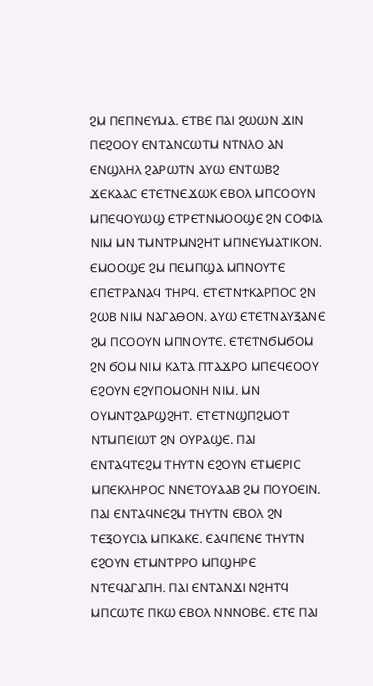ϨⲘ ⲠⲈⲠⲚⲈⲨⲘⲀ. ⲈⲦⲂⲈ ⲠⲀⲒ ϨⲰⲰⲚ ϪⲒⲚ ⲠⲈϨⲞⲞⲨ ⲈⲚⲦⲀⲚⲤⲰⲦⲘ ⲚⲦⲚⲖⲞ ⲀⲚ ⲈⲚϢⲖⲎⲖ ϨⲀⲢⲰⲦⲚ ⲀⲨⲰ ⲈⲚⲦⲰⲂϨ ϪⲈⲔⲀⲀⲤ ⲈⲦⲈⲦⲚⲈϪⲰⲔ ⲈⲂⲞⲖ ⲘⲠⲤⲞⲞⲨⲚ ⲘⲠⲈϤⲞⲨⲰϢ ⲈⲦⲢⲈⲦⲚⲘⲞⲞϢⲈ ϨⲚ ⲤⲞⲪⲒⲀ ⲚⲒⲘ ⲘⲚ ⲦⲘⲚⲦⲢⲘⲚϨⲎⲦ ⲘⲠⲚⲈⲨⲘⲀⲦⲒⲔⲞⲚ. ⲈⲘⲞⲞϢⲈ ϨⲘ ⲠⲈⲘⲠϢⲀ ⲘⲠⲚⲞⲨⲦⲈ ⲈⲠⲈⲦⲢⲀⲚⲀϤ ⲦⲎⲢϤ. ⲈⲦⲈⲦⲚϮⲔⲀⲢⲠⲞⲤ ϨⲚ ϨⲰⲂ ⲚⲒⲘ ⲚⲀⲄⲀⲐⲞⲚ. ⲀⲨⲰ ⲈⲦⲈⲦⲚⲀⲨⲜⲀⲚⲈ ϨⲘ ⲠⲤⲞⲞⲨⲚ ⲘⲠⲚⲞⲨⲦⲈ. ⲈⲦⲈⲦⲚϬⲘϬⲞⲘ ϨⲚ ϬⲞⲘ ⲚⲒⲘ ⲔⲀⲦⲀ ⲠⲦⲀϪⲢⲞ ⲘⲠⲈϤⲈⲞⲞⲨ ⲈϨⲞⲨⲚ ⲈϨⲨⲠⲞⲘⲞⲚⲎ ⲚⲒⲘ. ⲘⲚ ⲞⲨⲘⲚⲦϨⲀⲢϢϨⲎⲦ. ⲈⲦⲈⲦⲚϢⲠϨⲘⲞⲦ ⲚⲦⲘⲠⲈⲒⲰⲦ ϨⲚ ⲞⲨⲢⲀϢⲈ. ⲠⲀⲒ ⲈⲚⲦⲀϤⲦⲈϨⲘ ⲦⲎⲨⲦⲚ ⲈϨⲞⲨⲚ ⲈⲦⲘⲈⲢⲒⲤ ⲘⲠⲈⲔⲖⲎⲢⲞⲤ ⲚⲚⲈⲦⲞⲨⲀⲀⲂ ϨⲘ ⲠⲞⲨⲞⲈⲒⲚ. ⲠⲀⲒ ⲈⲚⲦⲀϤⲚⲈϨⲘ ⲦⲎⲨⲦⲚ ⲈⲂⲞⲖ ϨⲚ ⲦⲈⲜⲞⲨⲤⲒⲀ ⲘⲠⲔⲀⲔⲈ. ⲈⲀϤⲠⲈⲚⲈ ⲦⲎⲨⲦⲚ ⲈϨⲞⲨⲚ ⲈⲦⲘⲚⲦⲢⲢⲞ ⲘⲠϢⲎⲢⲈ ⲚⲦⲈϤⲀⲄⲀⲠⲎ. ⲠⲀⲒ ⲈⲚⲦⲀⲚϪⲒ ⲚϨⲎⲦϤ ⲘⲠⲤⲰⲦⲈ ⲠⲔⲰ ⲈⲂⲞⲖ ⲚⲚⲚⲞⲂⲈ. ⲈⲦⲈ ⲠⲀⲒ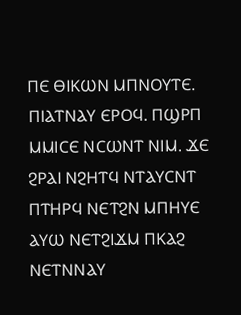ⲠⲈ ⲐⲒⲔⲰⲚ ⲘⲠⲚⲞⲨⲦⲈ. ⲠⲒⲀⲦⲚⲀⲨ ⲈⲢⲞϤ. ⲠϢⲢⲠ ⲘⲘⲒⲤⲈ ⲚⲤⲰⲚⲦ ⲚⲒⲘ. ϪⲈ ϨⲢⲀⲒ ⲚϨⲎⲦϤ ⲚⲦⲀⲨⲤⲚⲦ ⲠⲦⲎⲢϤ ⲚⲈⲦϨⲚ ⲘⲠⲎⲨⲈ ⲀⲨⲰ ⲚⲈⲦϨⲒϪⲘ ⲠⲔⲀϨ ⲚⲈⲦⲚⲚⲀⲨ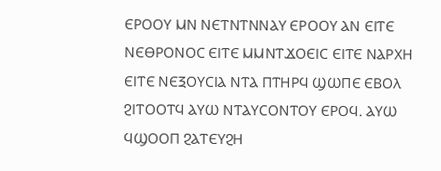ⲈⲢⲞⲞⲨ ⲘⲚ ⲚⲈⲦⲚⲦⲚⲚⲀⲨ ⲈⲢⲞⲞⲨ ⲀⲚ ⲈⲒⲦⲈ ⲚⲈⲐⲢⲞⲚⲞⲤ ⲈⲒⲦⲈ ⲘⲘⲚⲦϪⲞⲈⲒⲤ ⲈⲒⲦⲈ ⲚⲀⲢⲬⲎ ⲈⲒⲦⲈ ⲚⲈⲜⲞⲨⲤⲒⲀ ⲚⲦⲀ ⲠⲦⲎⲢϤ ϢⲰⲠⲈ ⲈⲂⲞⲖ ϨⲒⲦⲞⲞⲦϤ ⲀⲨⲰ ⲚⲦⲀⲨⲤⲞⲚⲦⲞⲨ ⲈⲢⲞϤ. ⲀⲨⲰ ϤϢⲞⲞⲠ ϨⲀⲦⲈⲨϨⲎ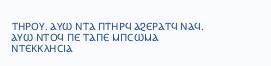ⲦⲎⲢⲞⲨ. ⲀⲨⲰ ⲚⲦⲀ ⲠⲦⲎⲢϤ ⲀϨⲈⲢⲀⲦϤ ⲚⲀϤ. ⲀⲨⲰ ⲚⲦⲞϤ ⲠⲈ ⲦⲀⲠⲈ ⲘⲠⲤⲰⲘⲀ ⲚⲦⲈⲔⲔⲖⲎⲤⲒⲀ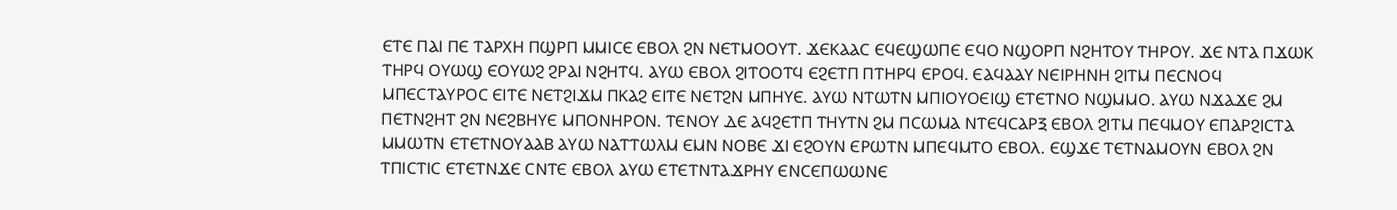ⲈⲦⲈ ⲠⲀⲒ ⲠⲈ ⲦⲀⲢⲬⲎ ⲠϢⲢⲠ ⲘⲘⲒⲤⲈ ⲈⲂⲞⲖ ϨⲚ ⲚⲈⲦⲘⲞⲞⲨⲦ. ϪⲈⲔⲀⲀⲤ ⲈϤⲈϢⲰⲠⲈ ⲈϤⲞ ⲚϢⲞⲢⲠ ⲚϨⲎⲦⲞⲨ ⲦⲎⲢⲞⲨ. ϪⲈ ⲚⲦⲀ ⲠϪⲰⲔ ⲦⲎⲢϤ ⲞⲨⲰϢ ⲈⲞⲨⲰϨ ϨⲢⲀⲒ ⲚϨⲎⲦϤ. ⲀⲨⲰ ⲈⲂⲞⲖ ϨⲒⲦⲞⲞⲦϤ ⲈϨⲈⲦⲠ ⲠⲦⲎⲢϤ ⲈⲢⲞϤ. ⲈⲀϤⲀⲀⲨ ⲚⲈⲒⲢⲎⲚⲎ ϨⲒⲦⲘ ⲠⲈⲤⲚⲞϤ ⲘⲠⲈⲤⲦⲀⲨⲢⲞⲤ ⲈⲒⲦⲈ ⲚⲈⲦϨⲒϪⲘ ⲠⲔⲀϨ ⲈⲒⲦⲈ ⲚⲈⲦϨⲚ ⲘⲠⲎⲨⲈ. ⲀⲨⲰ ⲚⲦⲰⲦⲚ ⲘⲠⲒⲞⲨⲞⲈⲒϢ ⲈⲦⲈⲦⲚⲞ ⲚϢⲘⲘⲞ. ⲀⲨⲰ ⲚϪⲀϪⲈ ϨⲘ ⲠⲈⲦⲚϨⲎⲦ ϨⲚ ⲚⲈϨⲂⲎⲨⲈ ⲘⲠⲞⲚⲎⲢⲞⲚ. ⲦⲈⲚⲞⲨ ⲆⲈ ⲀϤϨⲈⲦⲠ ⲦⲎⲨⲦⲚ ϨⲘ ⲠⲤⲰⲘⲀ ⲚⲦⲈϤⲤⲀⲢⲜ ⲈⲂⲞⲖ ϨⲒⲦⲘ ⲠⲈϤⲘⲞⲨ ⲈⲠⲀⲢϨⲒⲤⲦⲀ ⲘⲘⲰⲦⲚ ⲈⲦⲈⲦⲚⲞⲨⲀⲀⲂ ⲀⲨⲰ ⲚⲀⲦⲦⲰⲖⲘ ⲈⲘⲚ ⲚⲞⲂⲈ ϪⲒ ⲈϨⲞⲨⲚ ⲈⲢⲰⲦⲚ ⲘⲠⲈϤⲘⲦⲞ ⲈⲂⲞⲖ. ⲈϢϪⲈ ⲦⲈⲦⲚⲀⲘⲞⲨⲚ ⲈⲂⲞⲖ ϨⲚ ⲦⲠⲒⲤⲦⲒⲤ ⲈⲦⲈⲦⲚϪⲈ ⲤⲚⲦⲈ ⲈⲂⲞⲖ ⲀⲨⲰ ⲈⲦⲈⲦⲚⲦⲀϪⲢⲎⲨ ⲈⲚⲤⲈⲠⲰⲰⲚⲈ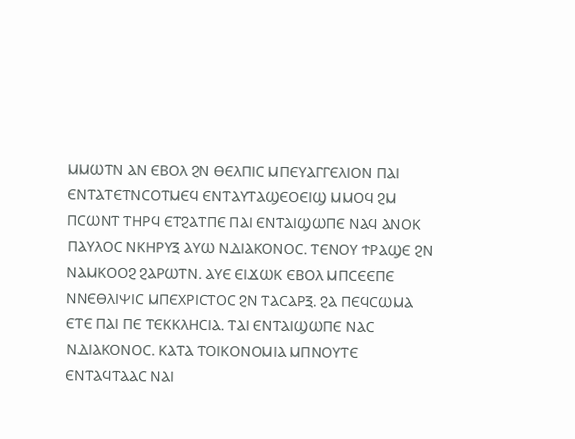ⲘⲘⲰⲦⲚ ⲀⲚ ⲈⲂⲞⲖ ϨⲚ ⲐⲈⲖⲠⲒⲤ ⲘⲠⲈⲨⲀⲄⲄⲈⲖⲒⲞⲚ ⲠⲀⲒ ⲈⲚⲦⲀⲦⲈⲦⲚⲤⲞⲦⲘⲈϤ ⲈⲚⲦⲀⲨⲦⲀϢⲈⲞⲈⲒϢ ⲘⲘⲞϤ ϨⲘ ⲠⲤⲰⲚⲦ ⲦⲎⲢϤ ⲈⲦϨⲀⲦⲠⲈ ⲠⲀⲒ ⲈⲚⲦⲀⲒϢⲰⲠⲈ ⲚⲀϤ ⲀⲚⲞⲔ ⲠⲀⲨⲖⲞⲤ ⲚⲔⲎⲢⲨⲜ ⲀⲨⲰ ⲚⲆⲒⲀⲔⲞⲚⲞⲤ. ⲦⲈⲚⲞⲨ ϮⲢⲀϢⲈ ϨⲚ ⲚⲀⲘⲔⲞⲞϨ ϨⲀⲢⲰⲦⲚ. ⲀⲨⲈ ⲈⲒϪⲰⲔ ⲈⲂⲞⲖ ⲘⲠⲤⲈⲈⲠⲈ ⲚⲚⲈⲐⲖⲒⲮⲒⲤ ⲘⲠⲈⲬⲢⲒⲤⲦⲞⲤ ϨⲚ ⲦⲀⲤⲀⲢⲜ. ϨⲀ ⲠⲈϤⲤⲰⲘⲀ ⲈⲦⲈ ⲠⲀⲒ ⲠⲈ ⲦⲈⲔⲔⲖⲎⲤⲒⲀ. ⲦⲀⲒ ⲈⲚⲦⲀⲒϢⲰⲠⲈ ⲚⲀⲤ ⲚⲆⲒⲀⲔⲞⲚⲞⲤ. ⲔⲀⲦⲀ ⲦⲞⲒⲔⲞⲚⲞⲘⲒⲀ ⲘⲠⲚⲞⲨⲦⲈ ⲈⲚⲦⲀϤⲦⲀⲀⲤ ⲚⲀⲒ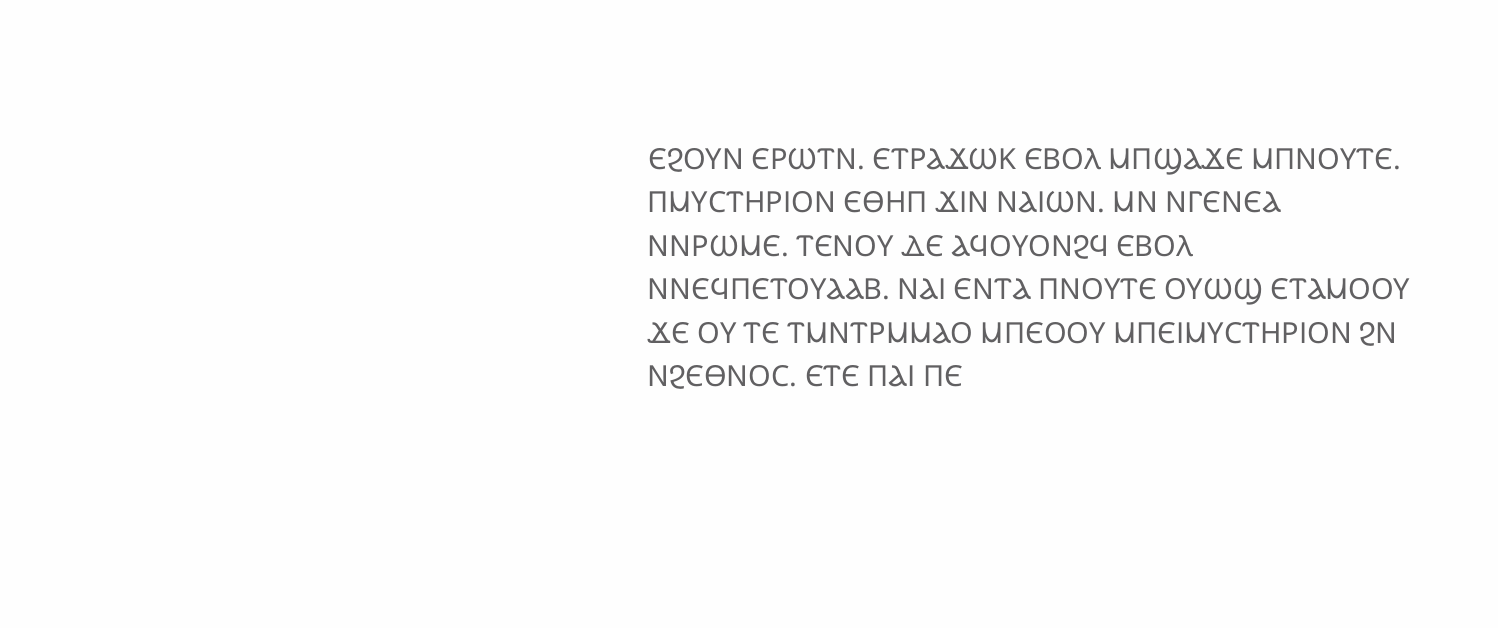ⲈϨⲞⲨⲚ ⲈⲢⲰⲦⲚ. ⲈⲦⲢⲀϪⲰⲔ ⲈⲂⲞⲖ ⲘⲠϢⲀϪⲈ ⲘⲠⲚⲞⲨⲦⲈ. ⲠⲘⲨⲤⲦⲎⲢⲒⲞⲚ ⲈⲐⲎⲠ ϪⲒⲚ ⲚⲀⲒⲰⲚ. ⲘⲚ ⲚⲄⲈⲚⲈⲀ ⲚⲚⲢⲰⲘⲈ. ⲦⲈⲚⲞⲨ ⲆⲈ ⲀϤⲞⲨⲞⲚϨϤ ⲈⲂⲞⲖ ⲚⲚⲈϤⲠⲈⲦⲞⲨⲀⲀⲂ. ⲚⲀⲒ ⲈⲚⲦⲀ ⲠⲚⲞⲨⲦⲈ ⲞⲨⲰϢ ⲈⲦⲀⲘⲞⲞⲨ ϪⲈ ⲞⲨ ⲦⲈ ⲦⲘⲚⲦⲢⲘⲘⲀⲞ ⲘⲠⲈⲞⲞⲨ ⲘⲠⲈⲒⲘⲨⲤⲦⲎⲢⲒⲞⲚ ϨⲚ ⲚϨⲈⲐⲚⲞⲤ. ⲈⲦⲈ ⲠⲀⲒ ⲠⲈ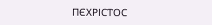ⲠⲈⲬⲢⲒⲤⲦⲞⲤ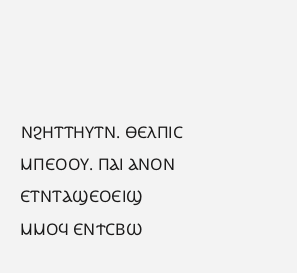ⲚϨⲎⲦⲦⲎⲨⲦⲚ. ⲐⲈⲖⲠⲒⲤ ⲘⲠⲈⲞⲞⲨ. ⲠⲀⲒ ⲀⲚⲞⲚ ⲈⲦⲚⲦⲀϢⲈⲞⲈⲒϢ ⲘⲘⲞϤ ⲈⲚϮⲤⲂⲰ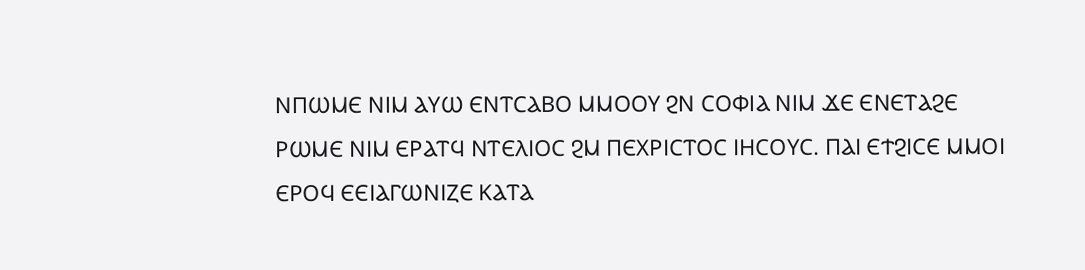ⲚⲠⲰⲘⲈ ⲚⲒⲘ ⲀⲨⲰ ⲈⲚⲦⲤⲀⲂⲞ ⲘⲘⲞⲞⲨ ϨⲚ ⲤⲞⲪⲒⲀ ⲚⲒⲘ ϪⲈ ⲈⲚⲈⲦⲀϨⲈ ⲢⲰⲘⲈ ⲚⲒⲘ ⲈⲢⲀⲦϤ ⲚⲦⲈⲖⲒⲞⲤ ϨⲘ ⲠⲈⲬⲢⲒⲤⲦⲞⲤ ⲒⲎⲤⲞⲨⲤ. ⲠⲀⲒ ⲈϮϨⲒⲤⲈ ⲘⲘⲞⲒ ⲈⲢⲞϤ ⲈⲈⲒⲀⲄⲰⲚⲒⲌⲈ ⲔⲀⲦⲀ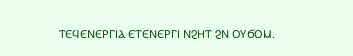ⲦⲈϤⲈⲚⲈⲢⲄⲒⲀ ⲈⲦⲈⲚⲈⲢⲄⲒ ⲚϨⲎⲦ ϨⲚ ⲞⲨϬⲞⲘ.